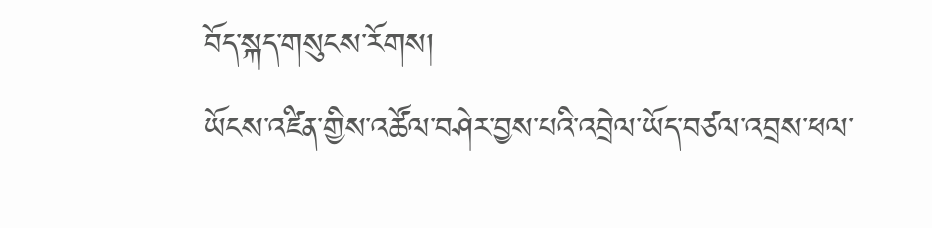བོད་སྐད་གསུངས་རོགས།
ཡོངས་འཛིན་གྱིས་འཚོལ་བཤེར་བྱས་པའི་འབྲེལ་ཡོད་བཙལ་འབྲས་ཕལ་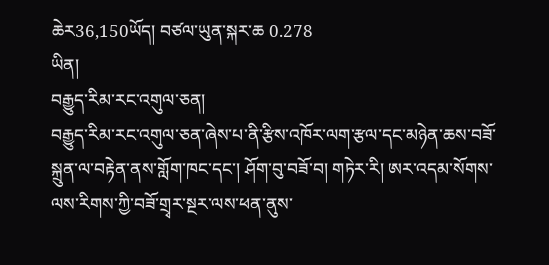ཆེར36,150ཡོད། བཙལ་ཡུན་སྐར་ཆ 0.278
ཡིན།
བརྒྱུད་རིམ་རང་འགུལ་ཅན།
བརྒྱུད་རིམ་རང་འགུལ་ཅན་ཞེས་པ་ནི་རྩིས་འཁོར་ལག་རྩལ་དང་མཉེན་ཆས་བཟོ་སྐྲུན་ལ་བརྟེན་ནས་གློག་ཁང་དང་། ཤོག་བུ་བཟོ་བ། གཏེར་རི། ཨར་འདམ་སོགས་ལས་རིགས་ཀྱི་བཟོ་གྲྭར་སྔར་ལས་ཕན་ནུས་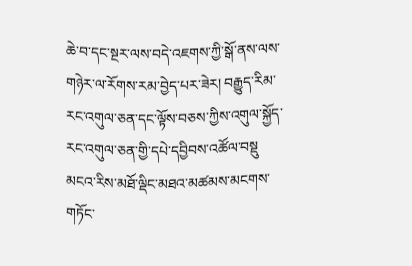ཆེ་བ་དང་སྔར་ལས་བདེ་འཇགས་ཀྱི་སྒོ་ནས་ལས་གཉེར་ལ་རོགས་རམ་བྱེད་པར་ཟེར། བརྒྱུད་རིམ་རང་འགུལ་ཅན་དང་ལྟོས་བཅས་ཀྱིས་འགུལ་སྐྱོད་རང་འགུལ་ཅན་གྱི་དཔེ་དབྱིབས་འཚོལ་བསྡུ
མངའ་རིས་མཐོ་ལྡིང་མཐའ་མཚམས་མངགས་གཏོང་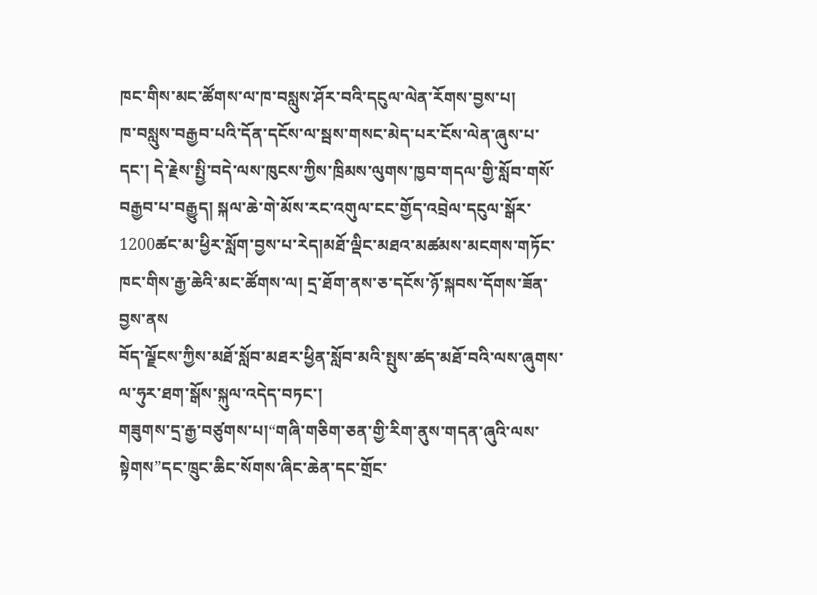ཁང་གིས་མང་ཚོགས་ལ་ཁ་བསླུས་ཤོར་བའི་དངུལ་ལེན་རོགས་བྱས་པ།
ཁ་བསླུས་བརྒྱབ་པའི་དོན་དངོས་ལ་སྦས་གསང་མེད་པར་ངོས་ལེན་ཞུས་པ་དང་། དེ་རྗེས་སྤྱི་བདེ་ལས་ཁུངས་ཀྱིས་ཁྲིམས་ལུགས་ཁྱབ་གདལ་གྱི་སློབ་གསོ་བརྒྱབ་པ་བརྒྱུད། སྐལ་ཆེ་གེ་མོས་རང་འགུལ་ངང་གྱོད་འབྲེལ་དངུལ་སྒོར་1200ཚང་མ་ཕྱིར་སློག་བྱས་པ་རེད།མཐོ་ལྡིང་མཐའ་མཚམས་མངགས་གཏོང་ཁང་གིས་རྒྱ་ཆེའི་མང་ཚོགས་ལ། དྲ་ཐོག་ནས་ཅ་དངོས་ཉོ་སྐབས་དོགས་ཟོན་བྱས་ནས
བོད་ལྗོངས་ཀྱིས་མཐོ་སློབ་མཐར་ཕྱིན་སློབ་མའི་སྤུས་ཚད་མཐོ་བའི་ལས་ཞུགས་ལ་ཧུར་ཐག་སྒོས་སྐུལ་འདེད་བཏང་།
གཟུགས་དྲ་རྒྱ་བཙུགས་པ།“གཞི་གཅིག་ཅན་གྱི་རིག་ནུས་གདན་ཞུའི་ལས་སྟེགས”དང་ཁྲུང་ཆིང་སོགས་ཞིང་ཆེན་དང་གྲོང་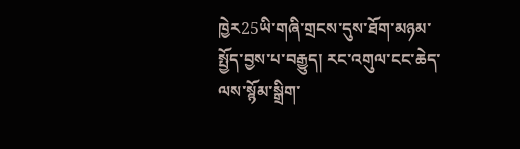ཁྱེར25ཡི་གཞི་གྲངས་དུས་ཐོག་མཉམ་སྤྱོད་བྱས་པ་བརྒྱུད། རང་འགུལ་ངང་ཆེད་ལས་སྙོམ་སྒྲིག་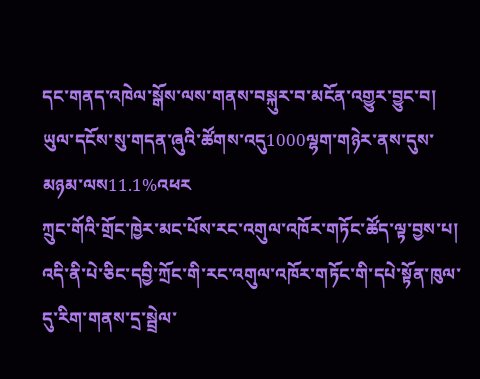དང་གནད་འཁེལ་སྒོས་ལས་གནས་བསྐུར་བ་མངོན་འགྱུར་བྱུང་བ། ཡུལ་དངོས་སུ་གདན་ཞུའི་ཚོགས་འདུ1000ལྷག་གཉེར་ནས་དུས་མཉམ་ལས11.1%འཕར
ཀྲུང་གོའི་གྲོང་ཁྱེར་མང་པོས་རང་འགུལ་འཁོར་གཏོང་ཚོད་ལྟ་བྱས་པ།
འདི་ནི་པེ་ཅིང་དབྱི་ཀྲོང་གི་རང་འགུལ་འཁོར་གཏོང་གི་དཔེ་སྟོན་ཁུལ་དུ་རིག་གནས་དྲ་སྦྲེལ་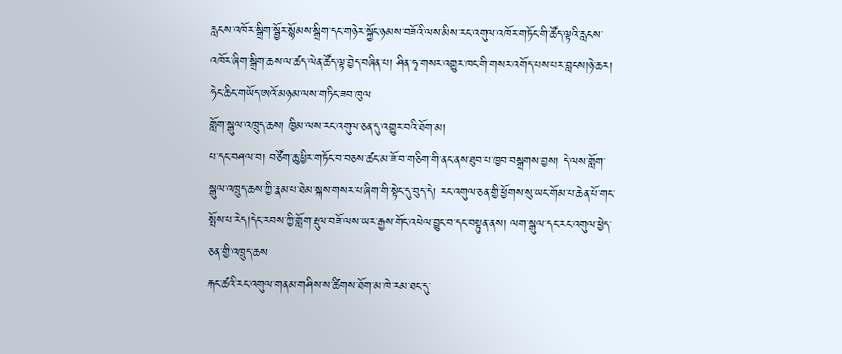རླངས་འཁོར་སྒྲིག་སྦྱོར་སྙོམས་སྒྲིག་དང་གཉེར་སྐྱོང་ཉམས་བཟོའི་ལས་མིས་རང་འགུལ་འཁོར་གཏོང་གི་ཚོད་ལྟའི་རླངས་འཁོར་ཞིག་སྒྲིག་ཆས་ལ་ཚད་ལེན་ཚོད་ལྟ་བྱེད་བཞིན་པ། ཤིན་ཧྭ་གསར་འགྱུར་ཁང་གི་གསར་འགོད་པས་པར་བླངས།ཉེ་ཆར། ཧེང་ཆིང་གཡོད་ཨའོ་མཉམ་ལས་གཏིང་ཟབ་ཁུལ
གློག་སྒུལ་འཁྲུད་ཆས། ཁྱིམ་ལས་རང་འགུལ་ཅན་དུ་འགྱུར་བའི་ཐོག་མ།
པ་དང་བཤལ་བ། བཙོག་ཆུ་ཕྱིར་གཏོང་བ་བཅས་ཚང་མ་ཟོ་བ་གཅིག་གི་ནང་ནས་ཐུབ་པ་ཁྱབ་བསྒྲགས་བྱས། དེ་ལས་གློག་སྒུལ་འཁྲུད་ཆས་ཀྱི་རྣམ་པ་ཐེམ་སྐས་གསར་པ་ཞིག་གི་སྟེང་དུ་བུད་དེ། རང་འགུལ་ཅན་གྱི་ཕྱོགས་སུ་ཡང་གོམ་པ་ཆེན་པོ་གང་སྤོས་པ་རེད།དེང་རབས་ཀྱི་གློག་རྡུལ་བཟོ་ལས་ཡར་རྒྱས་གོང་འཕེལ་བྱུང་བ་དང་བསྟུན་ནས། ལག་སྒུལ་དང་རང་འགུལ་ཕྱེད་ཅན་གྱི་འཁྲུད་ཆས
རྐང་ཚའི་རང་འགུལ་གནམ་གཤིས་ས་ཚིགས་ཐོག་མ་ཁེ་རམ་ཐང་དུ་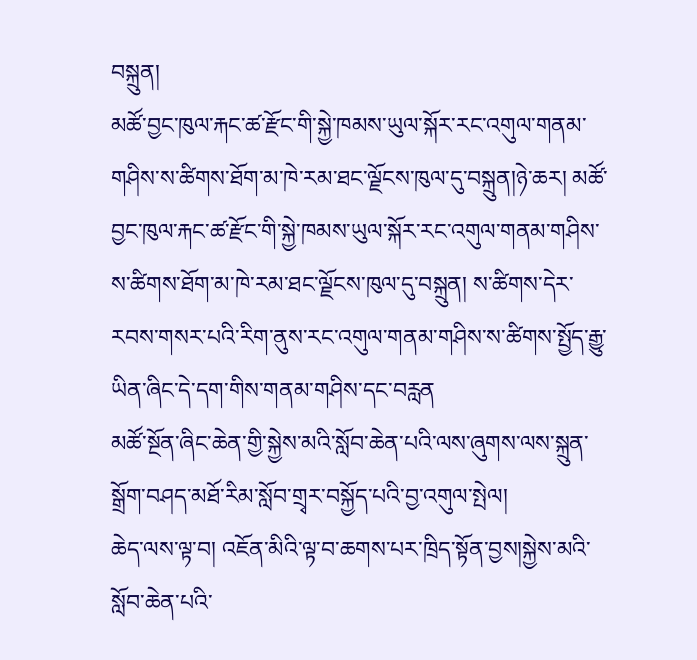བསྐྲུན།
མཚོ་བྱང་ཁུལ་རྐང་ཚ་རྫོང་གི་སྐྱེ་ཁམས་ཡུལ་སྐོར་རང་འགུལ་གནམ་གཤིས་ས་ཚིགས་ཐོག་མ་ཁེ་རམ་ཐང་ལྗོངས་ཁུལ་དུ་བསྐྲུན།ཉེ་ཆར། མཚོ་བྱང་ཁུལ་རྐང་ཚ་རྫོང་གི་སྐྱེ་ཁམས་ཡུལ་སྐོར་རང་འགུལ་གནམ་གཤིས་ས་ཚིགས་ཐོག་མ་ཁེ་རམ་ཐང་ལྗོངས་ཁུལ་དུ་བསྐྲུན། ས་ཚིགས་དེར་རབས་གསར་པའི་རིག་ནུས་རང་འགུལ་གནམ་གཤིས་ས་ཚིགས་སྤྱོད་རྒྱུ་ཡིན་ཞིང་དེ་དག་གིས་གནམ་གཤིས་དང་བརླན
མཚོ་སྔོན་ཞིང་ཆེན་གྱི་སྐྱེས་མའི་སློབ་ཆེན་པའི་ལས་ཞུགས་ལས་སྐྲུན་སྒྲོག་བཤད་མཐོ་རིམ་སློབ་གྲྭར་བསྐྱོད་པའི་བྱ་འགུལ་སྤེལ།
ཆེད་ལས་ལྟ་བ། འཇོན་མིའི་ལྟ་བ་ཆགས་པར་ཁྲིད་སྟོན་བྱས།སྐྱེས་མའི་སློབ་ཆེན་པའི་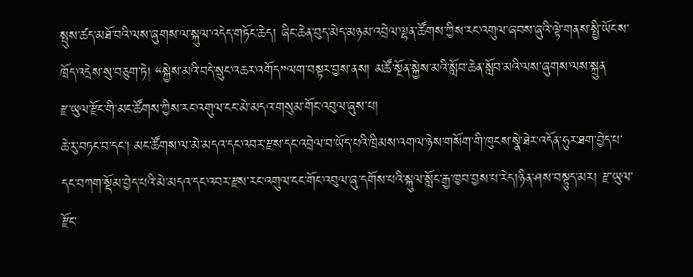སྤུས་ཚད་མཐོ་བའི་ལས་ཞུགས་ལ་སྐུལ་འདེད་གཏོང་ཆེད། ཞིང་ཆེན་བུད་མེད་མཉམ་འབྲེལ་ལྷན་ཚོགས་ཀྱིས་རང་འགུལ་ཞབས་ཞུའི་ལྟེ་གནས་སྤྱི་ཡོངས་ཁྲོད་འདྲེས་སུ་བཅུག་ཏེ། “སྐྱེས་མའི་བདེ་སྲུང་འཆར་འགོད”ལག་བསྟར་བྱས་ནས། མཚོ་སྔོན་སྐྱེས་མའི་སློབ་ཆེན་སློབ་མའི་ལས་ཞུགས་ལས་སྐྲུན
རྫ་ཡུལ་རྫོང་གི་མང་ཚོགས་ཀྱིས་རང་འགུལ་ངང་མེ་མདའ་གསུམ་གོང་འབུལ་ཞུས་པ།
ཆེ་རུ་བཏང་བ་དང་། མང་ཚོགས་ལ་མེ་མདའ་དང་འབར་རྫས་དང་འབྲེལ་བ་ཡོད་པའི་ཁྲིམས་འགལ་ཉེས་གསོག་གི་ཁུངས་སྣེ་ཐེར་འདོན་ཧུར་ཐག་བྱེད་པ་དང་བཀག་སྡོམ་བྱེད་པའི་མེ་མདའ་དང་འབར་རྫས་རང་འགུལ་ངང་གོང་འབུལ་ཞུ་དགོས་པའི་སྐུལ་སློང་རྒྱ་ཁྱབ་བྱས་པ་རེད།ཉིན་ཤས་བསྟུད་མར། རྫ་ཡུལ་རྫོང་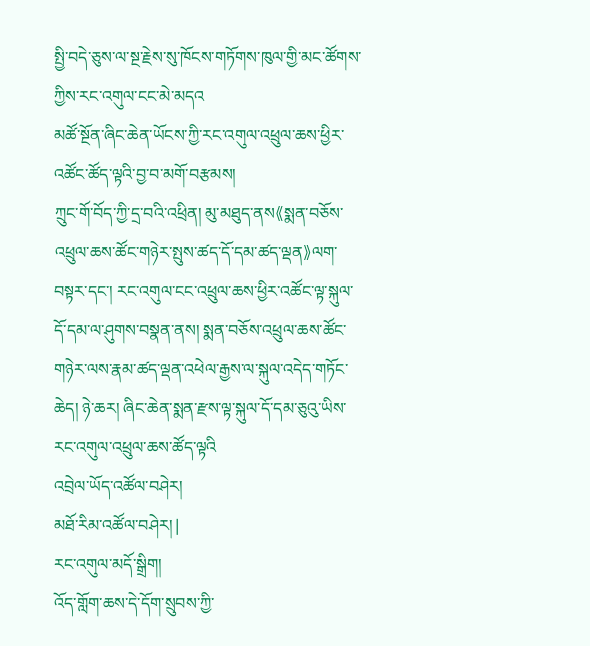སྤྱི་བདེ་ཅུས་ལ་སྔ་རྗེས་སུ་ཁོངས་གཏོགས་ཁུལ་གྱི་མང་ཚོགས་ཀྱིས་རང་འགུལ་ངང་མེ་མདའ
མཚོ་སྔོན་ཞིང་ཆེན་ཡོངས་ཀྱི་རང་འགུལ་འཕྲུལ་ཆས་ཕྱིར་འཚོང་ཚོད་ལྟའི་བྱ་བ་མགོ་བརྩམས།
ཀྲུང་གོ་བོད་ཀྱི་དྲ་བའི་འཕྲིན། མུ་མཐུད་ནས《སྨན་བཅོས་འཕྲུལ་ཆས་ཚོང་གཉེར་སྤུས་ཚད་དོ་དམ་ཚད་ལྡན》ལག་བསྟར་དང་། རང་འགུལ་ངང་འཕྲུལ་ཆས་ཕྱིར་འཚོང་ལྟ་སྐུལ་དོ་དམ་ལ་ཤུགས་བསྣན་ནས། སྨན་བཅོས་འཕྲུལ་ཆས་ཚོང་གཉེར་ལས་རྣམ་ཚད་ལྡན་འཕེལ་རྒྱས་ལ་སྐུལ་འདེད་གཏོང་ཆེད། ཉེ་ཆར། ཞིང་ཆེན་སྨན་རྫས་ལྟ་སྐུལ་དོ་དམ་ཅུའུ་ཡིས་རང་འགུལ་འཕྲུལ་ཆས་ཚོད་ལྟའི
འབྲེལ་ཡོད་འཚོལ་བཤེར།
མཐོ་རིམ་འཚོལ་བཤེར། |
རང་འགུལ་མདོ་སྒྲིག།
འོད་གློག་ཆས་དེ་དོག་སྲུབས་ཀྱི་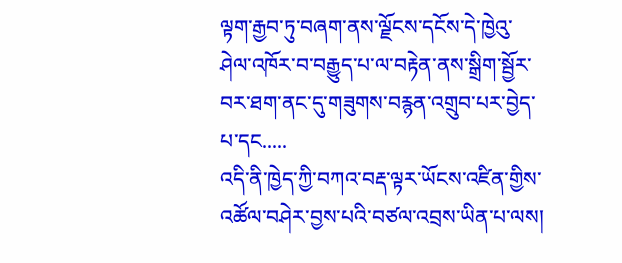ལྟག་རྒྱབ་ཏུ་བཞག་ནས་ལྗོངས་དངོས་དེ་ཁྱེའུ་ཤེལ་འཁོར་བ་བརྒྱུད་པ་ལ་བརྟེན་ནས་སྒྲིག་སྦྱོར་བར་ཐག་ནང་དུ་གཟུགས་བརྙན་འགྲུབ་པར་བྱེད་པ་དང.....
འདི་ནི་ཁྱེད་ཀྱི་བཀའ་བརྡ་ལྟར་ཡོངས་འཛིན་གྱིས་འཚོལ་བཤེར་བྱས་པའི་བཙལ་འབྲས་ཡིན་པ་ལས།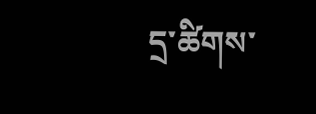དྲ་ཚིགས་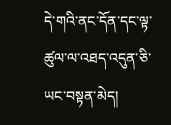དེ་གའི་ནང་དོན་དང་ལྟ་ཚུལ་ལ་འཐད་འདུན་ཅི་ཡང་བསྟན་མེད།